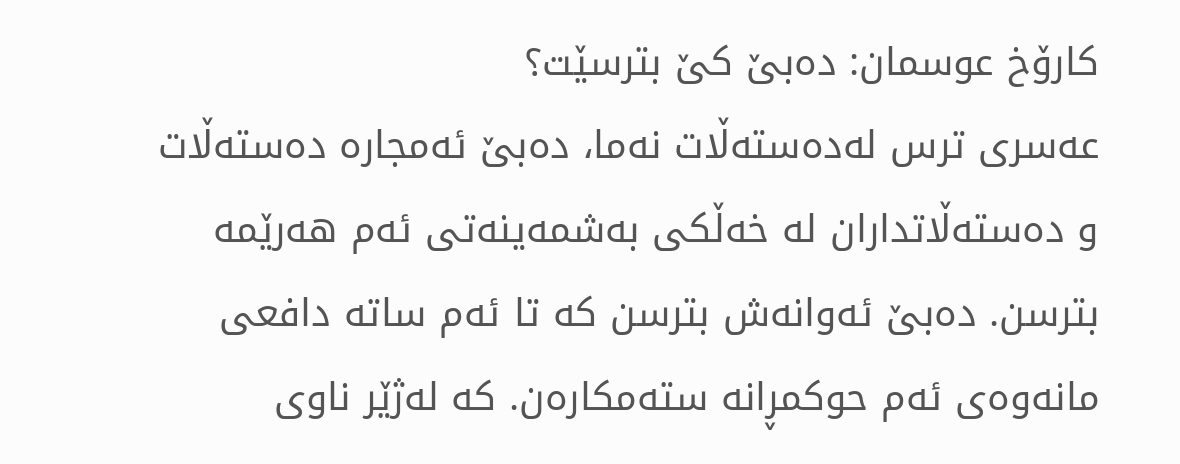كارۆخ عوسمان: دەبێ كێ بترسێت؟
عەسری ترس لەدەستەڵات نەما، دەبێ ئەمجارە دەستەڵات و دەستەڵاتداران لە خەڵكی بەشمەینەتی ئەم ھەرێمە بترسن. دەبێ ئەوانەش بترسن كە تا ئەم ساتە دافعی مانەوەی ئەم حوكمڕانە ستەمكارەن. كە لەژێر ناوی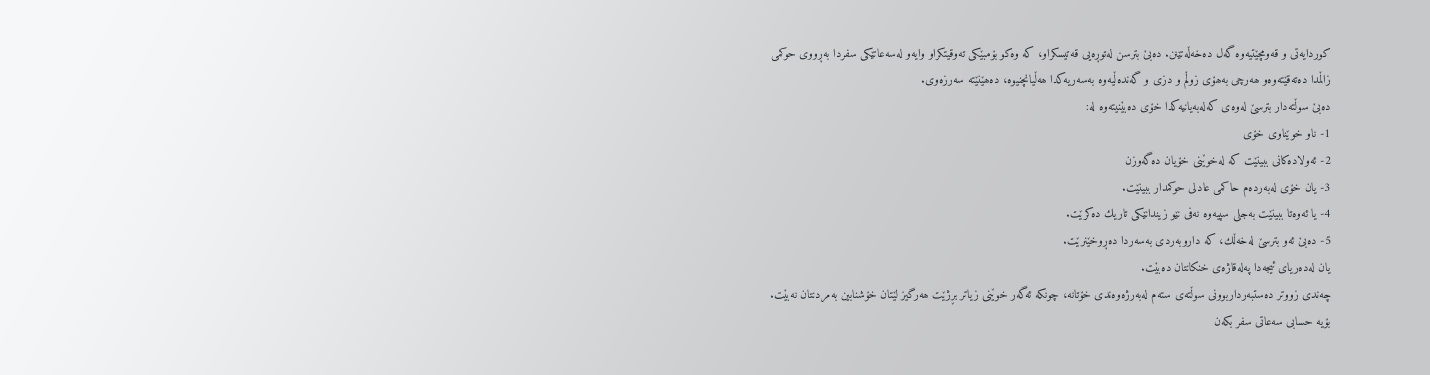كوردایەتی و قەومچێتیەوە گەل دەخەڵەتێنن. دەبێ بترسن لەتوڕەیی قەتیسكراو، كە وەكو بۆمبێكی تەوقیتكراو وایەو لەسەعاتێكی سفردا بەڕووی حوكمی زاڵمدا دەتەقێتەوەو ھەرچی بەھۆی زوڵم و دزی و گەندەڵیەوە بەسەریەكدا ھەڵیانچنیوە، دەھێنێتە سەرزەوی.
دەبێ سوڵتەدار بترسێ لەوەی كەلەبەیانیەكدا خۆی دەبێنیتەوە لە:
1- ناو خوێناوی خۆی
2- ئەولادەكانی ببینێت كە لەخوێنی خۆیان دەگەوزن
3- یان خۆی لەبەردەم حاكمی عادلی حوكمدار ببینێت.
4- یا ئەوەتا ببینێت بەجلی سپیەوە نەفی نێو زیندانێكی تاریك دەكرێت.
5- دەبێ ئەو بترسێ لەخەڵك، كە داروبەردی بەسەردا دەڕوخێنرێت.
یان لەدەریای ئیجەدا پەلەقاژەی خنكانتان دەبێت.
چەندی زووتر دەستبەرداربوونی سوڵتەی ستەم لەبەرژەوەندی خۆتانە، چونكە ئەگەر خوێنی زیاتر بڕژێت ھەرگیز لێتان خۆشنابین بەمردنتان نەبێت. بۆیە حسابی سەعاتی سفر بكەن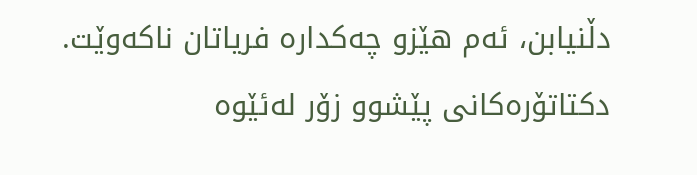دڵنیابن، ئەم ھێزو چەكدارە فریاتان ناكەوێت.
دكتاتۆرەكانی پێشوو زۆر لەئێوە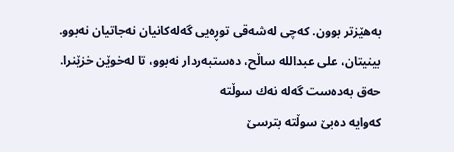بەھێزتر بوون. كەچی لەشەقی توڕەیی گەلەكانیان نەجاتیان نەبوو.
بینیتان، علی عبداللە ساڵح، دەستبەردار نەبوو، تا لەخوێن خزێنرا.
حەق بەدەست گەلە نەك سوڵتە
كەوایە دەبێ سوڵتە بترسێ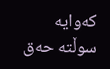كەوایە سوڵتە حەق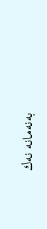بەنەمانە نەك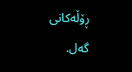ڕۆڵەكانی گەل.